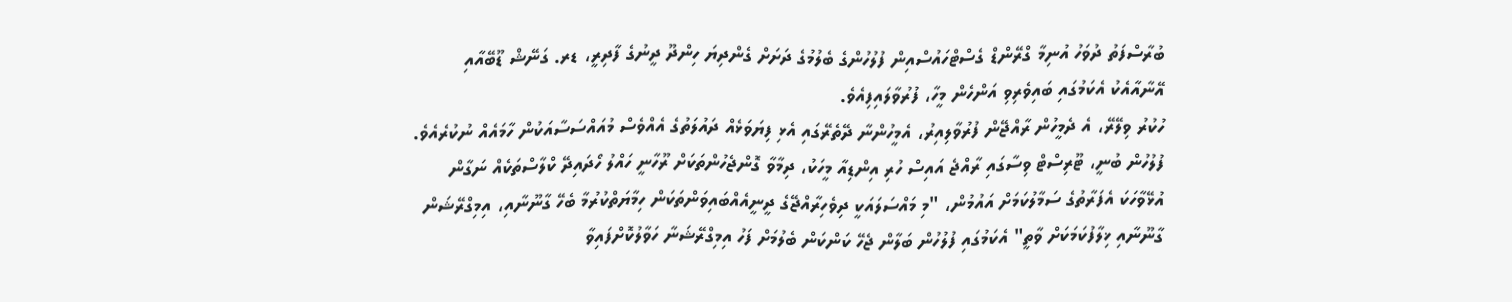ބުރާސްފަތު ދުވަހު އުނިމާ ގްރޭންޑް ގެސްޓްހައުސްއިން ފުލުހުންގެ ބެލުމުގެ ދަށަށް ގެންދިޔަ ހިންދޫ ދީނުގެ ފާދިރީ، ޑރ. ގަނޭޝް ޑޫބޭއާއި އޭނާއާއެކު އެކަމުގައި ބައިވެރިވި އަންހެން މީހާ، ފުރުވާލައިފިއެވެ.
ހުކުރު ވިލޭރޭ، އެ ދެމީހުން ރާއްޖޭން ފުރުވާލިއިރު، އެމީހުންނާ ދޭތެރޭގައި އެޅި ފިޔަވަޅެއް ދައުލަތުގެ އެއްވެސް މުއައްސަސާއަކުން ހާމައެއް ނުކުރެއެވެ.
ފުލުހުން ބުނީ، ޓޫރިސްޓް ވިސާގައި ރާއްޖެ އައިސް ހުރި އިންޑިއާ މީހަކު، ދިމާވާ ގޮންޖެހުންތަކަށް ރޫހާނީ ހައްލު ހޯދައިދޭ ކްލާސްތަކެއް ނަގާން އުޅޭވާހަކަ އެފަރާތުގެ ސަމާލުކަމަށް އައުމުން، "މި މައްސަލައަކީ ދިވެހިރާއްޖޭގެ ދީނީއެއްބައިވަންތަކަން ހިމާޔަތްކުރުމާ ބެހޭ ގާނޫނާއި، އިމިގްރޭޝަން ގާނޫނާއި ޚިލާފުކަމަކަށް ވާތީ" އެކަމުގައި ފުލުހުން ބަލާން ޖެހޭ ކަންކަން ބެލުމަށް ފަހު އިމިގްރޭޝަނާ ހަވާލުކޮށްފައިވާ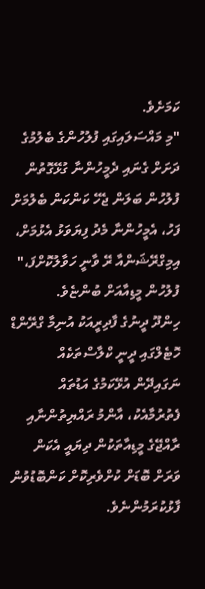ކަމަށެވެ.
"މި މައްސަލައިގައި ފުލުހުންގެ ބެލުމުގެ ދަށަށް ގެނައި ދެމީހުންނާ ގުޅޭގޮތުން ފުލުހުން ބަލަން ޖެހޭ ކަންކަން ބެލުމަށް ފަހު، އެމީހުންނާ މެދު ފިޔަވަޅު އެޅުމަށް، އިމިގްރޭޝަންއާ ރޭ ވާނީ ހަވާލުކޮށްފަ،" ފުލުހުން މީޑިއާއަށް ބުންޏެވެ.
ހިންދޫ ދީނުގެ ފާދިރީއަކު އުނިމާ ގްރޭންޑް ހޮޓެލްގައި ދީނީ ކްލާސްތަކެއް ނަގައިދޭން އުޅޭކަމުގެ އަޑުތައް ފެތުރުމާއެކު، އާންމު ރައްޔިތުންނާއި ރާއްޖޭގެ މީޑިއާތަކުން ދިޔައީ އެކަން ވަރަށް ބޮޑަށް ކުށްވެރިކޮށް ކަންބޮޑުވުން ފާޅުކުރަމުންނެވެ.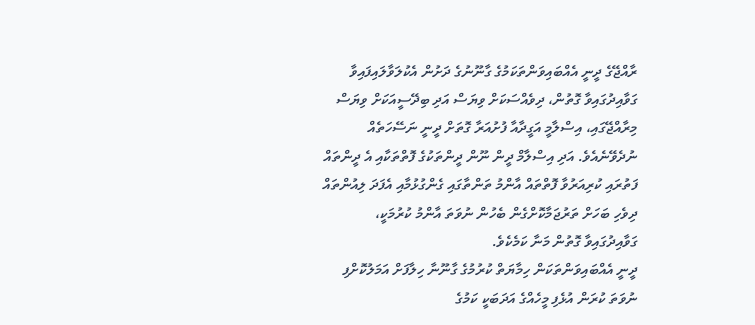ރާއްޖޭގެ ދީނީ އެއްބައިވަންތަކަމުގެ ގާނޫނުގެ ދަށުން އެކުލަވާލައިފައިވާ ގަވާއިދުގައިވާ ގޮތުން، ދިވެއްސަކަށް ވިޔަސް އަދި ބިދޭސީއަކަށް ވިޔަސް މިރާއްޖޭގައި، އިސްލާމީ އަގީދާއާ ފުށުއަރާ ގޮތަށް ދީނީ ނަސޭހަތެއް ނުދެވޭނެއެވެ. އަދި އިސްލާމް ދީން ނޫން ދީންތަކުގެ ފޮތްތަކާއި އެ ދީންތައް ފަތުރައި ކުރިއަރުވާ ފޮތްތައް އާންމު ތަންތާގައި ގެންގުޅުމާއި އެފަދަ ލިއުންތައް ދިވެހި ބަހަށް ތަރުޖަމާކޮށްގެން ބެހުން ނުވަތަ އާންމު ކުރުމަކީ، ގަވާއިދުގައިވާ ގޮތުން މަނާ ކަމެކެވެ.
ދީނީ އެއްބައިވަންތަކަން ހިމާޔަތް ކުރުމުގެ ގާނޫނާ ހިލާފަށް އަމަލުކޮށްފި ނުވަތަ ކުރަން އުޅެފި މީހެއްގެ އަދަބަކީ ކަމުގެ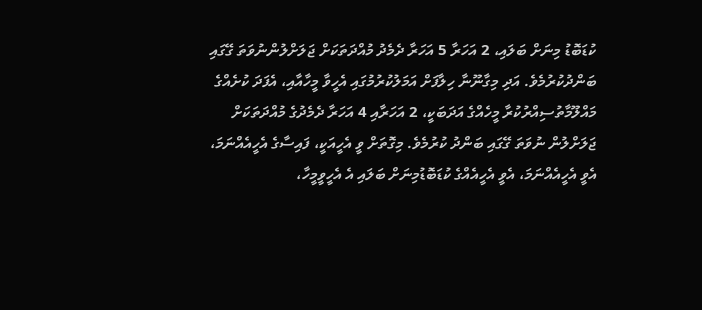ކުޑަބޮޑު މިނަށް ބަލައި، 2 އަހަރާ 5 އަހަރާ ދެމެދު މުއްދަތަކަށް ޖަލަށްލުންނުވަތަ ގޭގައި ބަންދުކުރުމެވެ. އަދި މިގާނޫނާ ހިލާފަށް އަމަލުކުރުމުގައި އެހީވާ މީހާއާއި، އެފަދަ ކުށެއްގެ މައްލޫމާތުސިއްރުކުރާ މީހެއްގެ އަދަބަކީ، 2 އަހަރާއި 4 އަހަރާ ދެމެދުގެ މުއްދަތަކަށް ޖަލަށްލުން ނުވަތަ ގޭގައި ބަންދު ކުރުމެވެ. މިގޮތަށް ވީ އެހީއަކީ، ފައިސާގެ އެހީއެއްނަމަ، އެވީ އެހީއެއްނަމަ، އެވީ އެހީއެއްގެ ކުޑަބޮޑުމިނަށް ބަލައި އެ އެހީވީމީހާ،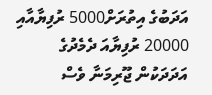އަދަބުގެ އިތުރަށް5000 ރުފިޔާއާއި 20000 ރުފިޔާއަ ދެމެދުގެ އަދަދަކުން ޖޫރިމަނާ ވެސް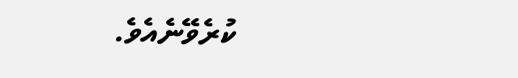ކުރެވޭނެއެވެ.